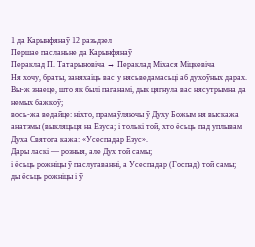1 да Карынфянаў 12 разьдзел
Першае пасланьне да Карынфянаў
Пераклад П. Татарыновіча → Пераклад Міхася Міцкевіча
Ня хочу, браты, заняхаіць вас у нясьведамасьці аб духоўных дарах.
Вы-ж знаеце, што як былі паганамі, дык цягнула вас нясутрымна да немых бажкоў;
вось-жа ведайце: ніхто, прамаўляючы ў Духу Божым ня выскажа анатэмы (выкляцьця на Езуса; і толькі той, хто ёсьць пад уплывам Духа Святога кажа: «Усеспадар Езус».
Дары ласкі — розныя, але Дух той самы;
і ёсьць рожніцы ў паслугаванні, а Усеспадар (Госпад) той самы;
ды ёсьць рожніцы і ў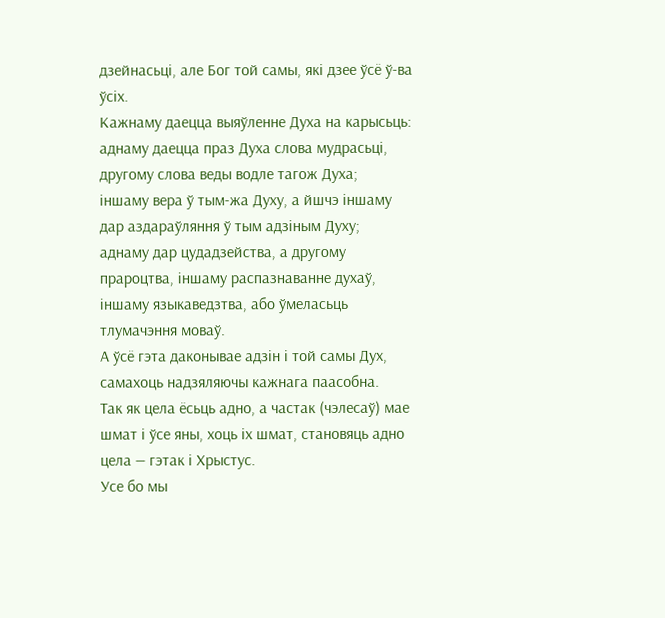дзейнасьці, але Бог той самы, які дзее ўсё ў-ва ўсіх.
Кажнаму даецца выяўленне Духа на карысьць:
аднаму даецца праз Духа слова мудрасьці, другому слова веды водле тагож Духа;
іншаму вера ў тым-жа Духу, а йшчэ іншаму дар аздараўляння ў тым адзіным Духу;
аднаму дар цудадзейства, а другому прароцтва, іншаму распазнаванне духаў, іншаму языкаведзтва, або ўмеласьць тлумачэння моваў.
А ўсё гэта даконывае адзін і той самы Дух, самахоць надзяляючы кажнага паасобна.
Так як цела ёсьць адно, а частак (чэлесаў) мае шмат і ўсе яны, хоць іх шмат, становяць адно цела — гэтак і Хрыстус.
Усе бо мы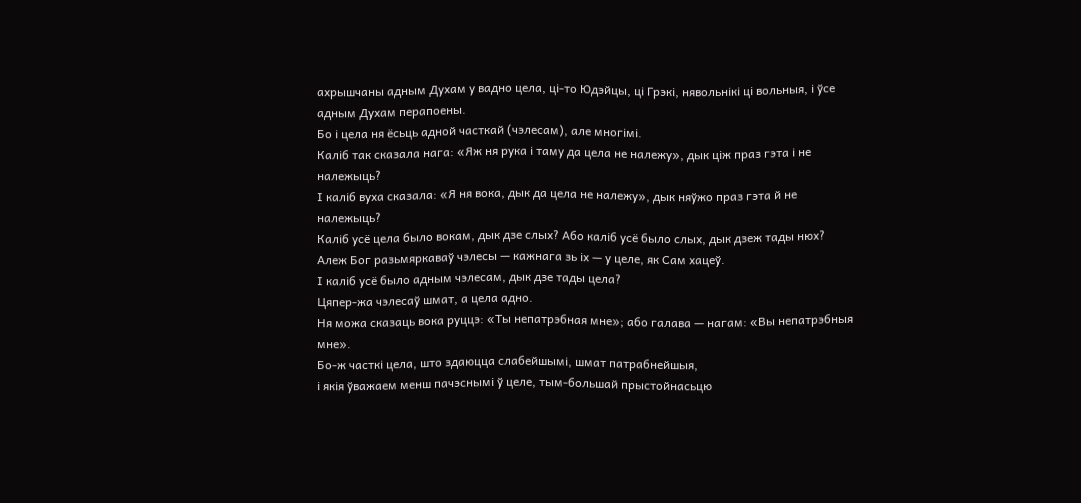ахрышчаны адным Духам у вадно цела, ці-то Юдэйцы, ці Грэкі, нявольнікі ці вольныя, і ўсе адным Духам перапоены.
Бо і цела ня ёсьць адной часткай (чэлесам), але многімі.
Каліб так сказала нага: «Яж ня рука і таму да цела не належу», дык ціж праз гэта і не належыць?
І каліб вуха сказала: «Я ня вока, дык да цела не належу», дык няўжо праз гэта й не належыць?
Каліб усё цела было вокам, дык дзе слых? Або каліб усё было слых, дык дзеж тады нюх?
Алеж Бог разьмяркаваў чэлесы — кажнага зь іх — у целе, як Сам хацеў.
І каліб усё было адным чэлесам, дык дзе тады цела?
Цяпер-жа чэлесаў шмат, а цела адно.
Ня можа сказаць вока руццэ: «Ты непатрэбная мне»; або галава — нагам: «Вы непатрэбныя мне».
Бо-ж часткі цела, што здаюцца слабейшымі, шмат патрабнейшыя,
і якія ўважаем менш пачэснымі ў целе, тым-большай прыстойнасьцю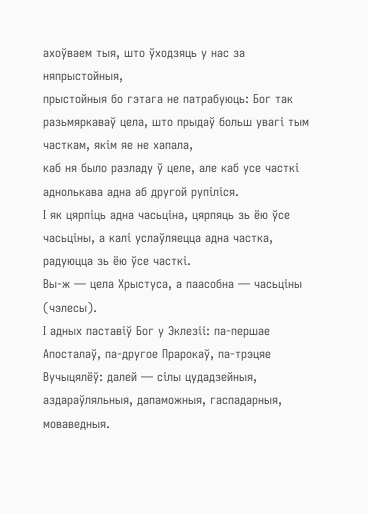ахоўваем тыя, што ўходзяць у нас за няпрыстойныя,
прыстойныя бо гэтага не патрабуюць: Бог так разьмяркаваў цела, што прыдаў больш увагі тым часткам, якім яе не хапала,
каб ня было разладу ў целе, але каб усе часткі аднолькава адна аб другой рупіліся.
І як цярпіць адна часьціна, цярпяць зь ёю ўсе часьціны, а калі услаўляецца адна частка, радуюцца зь ёю ўсе часткі.
Вы-ж — цела Хрыстуса, а паасобна — часьціны (чэлесы).
І адных паставіў Бог у Эклезіі: па-першае Апосталаў, па-другое Прарокаў, па-трэцяе Вучыцялёў: далей — сілы цудадзейныя, аздараўляльныя, дапаможныя, гаспадарныя, моваведныя.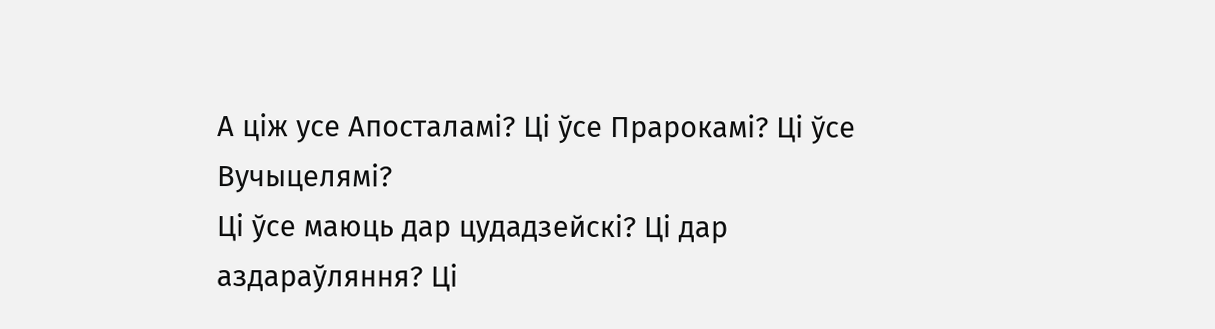А ціж усе Апосталамі? Ці ўсе Прарокамі? Ці ўсе Вучыцелямі?
Ці ўсе маюць дар цудадзейскі? Ці дар аздараўляння? Ці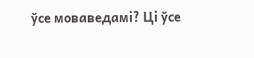ўсе моваведамі? Ці ўсе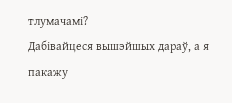тлумачамі?
Дабівайцеся вышэйшых дараў, а я пакажу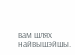вам шлях найвышэйшы.